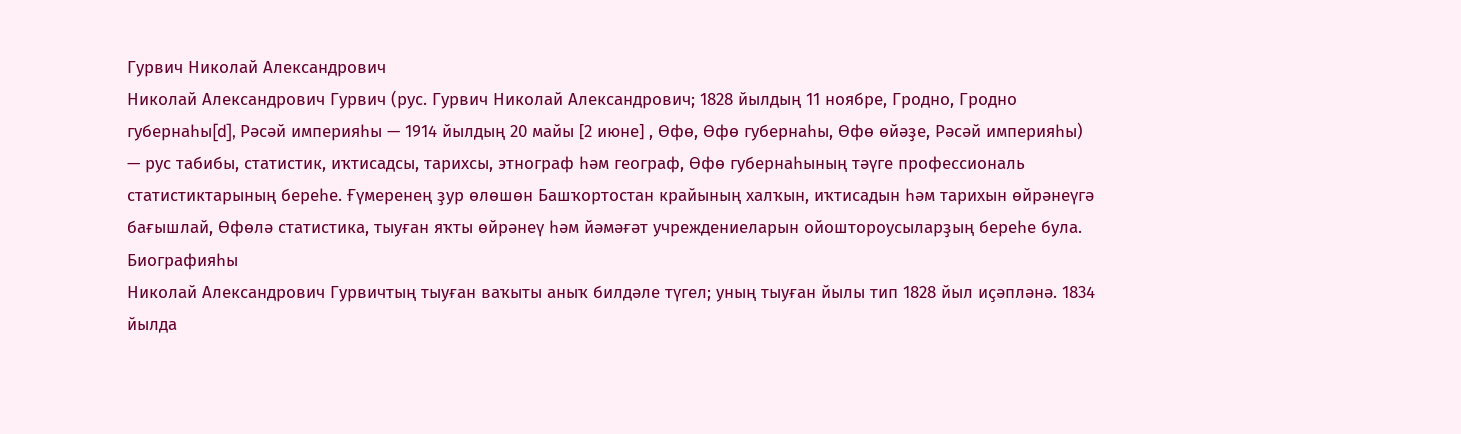Гурвич Николай Александрович
Николай Александрович Гурвич (рус. Гурвич Николай Александрович; 1828 йылдың 11 ноябре, Гродно, Гродно губернаһы[d], Рәсәй империяһы — 1914 йылдың 20 майы [2 июне] , Өфө, Өфө губернаһы, Өфө өйәҙе, Рәсәй империяһы) — рус табибы, статистик, иҡтисадсы, тарихсы, этнограф һәм географ, Өфө губернаһының тәүге профессиональ статистиктарының береһе. Ғүмеренең ҙур өлөшөн Башҡортостан крайының халҡын, иҡтисадын һәм тарихын өйрәнеүгә бағышлай, Өфөлә статистика, тыуған яҡты өйрәнеү һәм йәмәғәт учреждениеларын ойоштороусыларҙың береһе була.
Биографияһы
Николай Александрович Гурвичтың тыуған ваҡыты аныҡ билдәле түгел; уның тыуған йылы тип 1828 йыл иҫәпләнә. 1834 йылда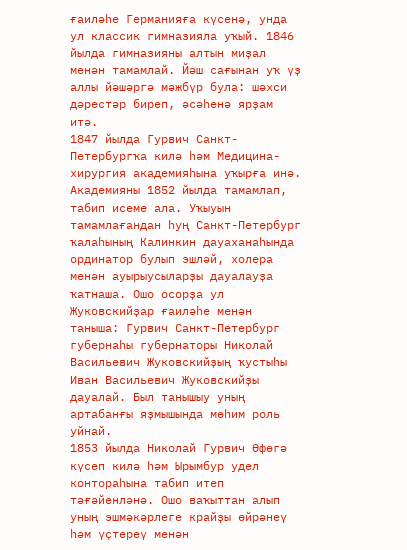ғаиләһе Германияға күсенә, унда ул классик гимназияла уҡый. 1846 йылда гимназияны алтын миҙал менән тамамлай. Йәш сағынан уҡ үҙ аллы йәшәргә мәжбүр була: шәхси дәрестәр биреп, әсәһенә ярҙам итә.
1847 йылда Гурвич Санкт-Петербургҡа килә һәм Медицина-хирургия академияһына уҡырға инә. Академияны 1852 йылда тамамлап, табип исеме ала. Уҡыуын тамамлағандан һуң Санкт-Петербург ҡалаһының Калинкин дауаханаһында ординатор булып эшләй, холера менән ауырыусыларҙы дауалауҙа ҡатнаша. Ошо осорҙа ул Жуковскийҙар ғаиләһе менән таныша: Гурвич Санкт-Петербург губернаһы губернаторы Николай Васильевич Жуковскийҙың ҡустыһы Иван Васильевич Жуковскийҙы дауалай. Был танышыу уның артабанғы яҙмышында мөһим роль уйнай.
1853 йылда Николай Гурвич Өфөгә күсеп килә һәм Ырымбур удел контораһына табип итеп тәғәйенләнә. Ошо ваҡыттан алып уның эшмәкәрлеге крайҙы өйрәнеү һәм үҫтереү менән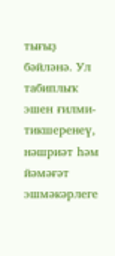тығыҙ бәйләнә. Ул табиплыҡ эшен ғилми-тикшеренеү, нәшриәт һәм йәмәғәт эшмәкәрлеге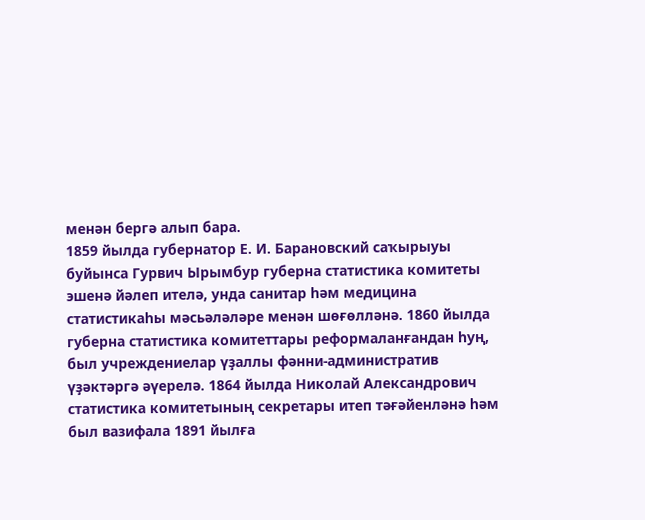менән бергә алып бара.
1859 йылда губернатор Е. И. Барановский саҡырыуы буйынса Гурвич Ырымбур губерна статистика комитеты эшенә йәлеп ителә, унда санитар һәм медицина статистикаһы мәсьәләләре менән шөғөлләнә. 1860 йылда губерна статистика комитеттары реформаланғандан һуң, был учреждениелар үҙаллы фәнни-административ үҙәктәргә әүерелә. 1864 йылда Николай Александрович статистика комитетының секретары итеп тәғәйенләнә һәм был вазифала 1891 йылға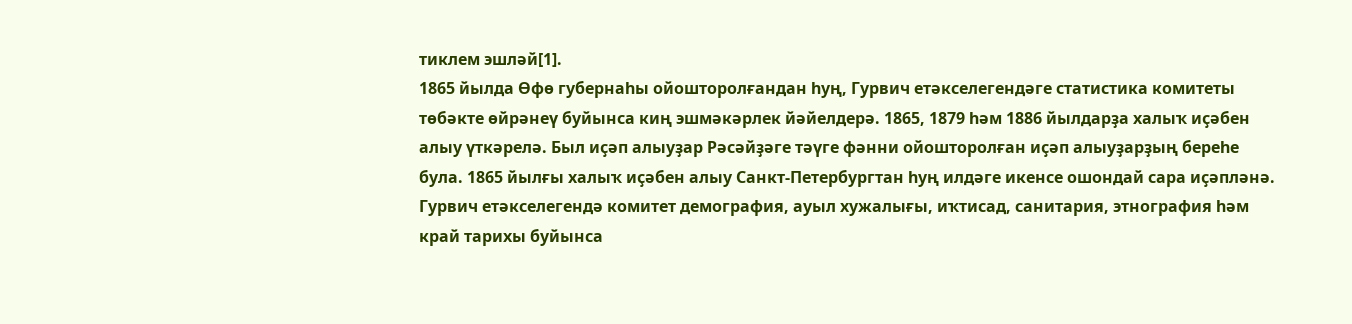тиклем эшләй[1].
1865 йылда Өфө губернаһы ойошторолғандан һуң, Гурвич етәкселегендәге статистика комитеты төбәкте өйрәнеү буйынса киң эшмәкәрлек йәйелдерә. 1865, 1879 һәм 1886 йылдарҙа халыҡ иҫәбен алыу үткәрелә. Был иҫәп алыуҙар Рәсәйҙәге тәүге фәнни ойошторолған иҫәп алыуҙарҙың береһе була. 1865 йылғы халыҡ иҫәбен алыу Санкт-Петербургтан һуң илдәге икенсе ошондай сара иҫәпләнә.
Гурвич етәкселегендә комитет демография, ауыл хужалығы, иҡтисад, санитария, этнография һәм край тарихы буйынса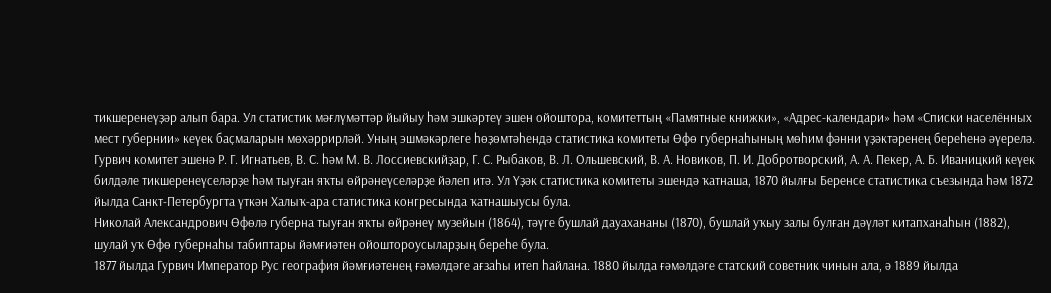тикшеренеүҙәр алып бара. Ул статистик мәғлүмәттәр йыйыу һәм эшкәртеү эшен ойоштора, комитеттың «Памятные книжки», «Адрес-календари» һәм «Списки населённых мест губернии» кеүек баҫмаларын мөхәррирләй. Уның эшмәкәрлеге һөҙөмтәһендә статистика комитеты Өфө губернаһының мөһим фәнни үҙәктәренең береһенә әүерелә.
Гурвич комитет эшенә Р. Г. Игнатьев, В. С. һәм М. В. Лоссиевскийҙар, Г. С. Рыбаков, В. Л. Ольшевский, В. А. Новиков, П. И. Добротворский, А. А. Пекер, А. Б. Иваницкий кеүек билдәле тикшеренеүселәрҙе һәм тыуған яҡты өйрәнеүселәрҙе йәлеп итә. Ул Үҙәк статистика комитеты эшендә ҡатнаша, 1870 йылғы Беренсе статистика съезында һәм 1872 йылда Санкт-Петербургта үткән Халыҡ-ара статистика конгресында ҡатнашыусы була.
Николай Александрович Өфөлә губерна тыуған яҡты өйрәнеү музейын (1864), тәүге бушлай дауахананы (1870), бушлай уҡыу залы булған дәүләт китапханаһын (1882), шулай уҡ Өфө губернаһы табиптары йәмғиәтен ойоштороусыларҙың береһе була.
1877 йылда Гурвич Император Рус география йәмғиәтенең ғәмәлдәге ағзаһы итеп һайлана. 1880 йылда ғәмәлдәге статский советник чинын ала, ә 1889 йылда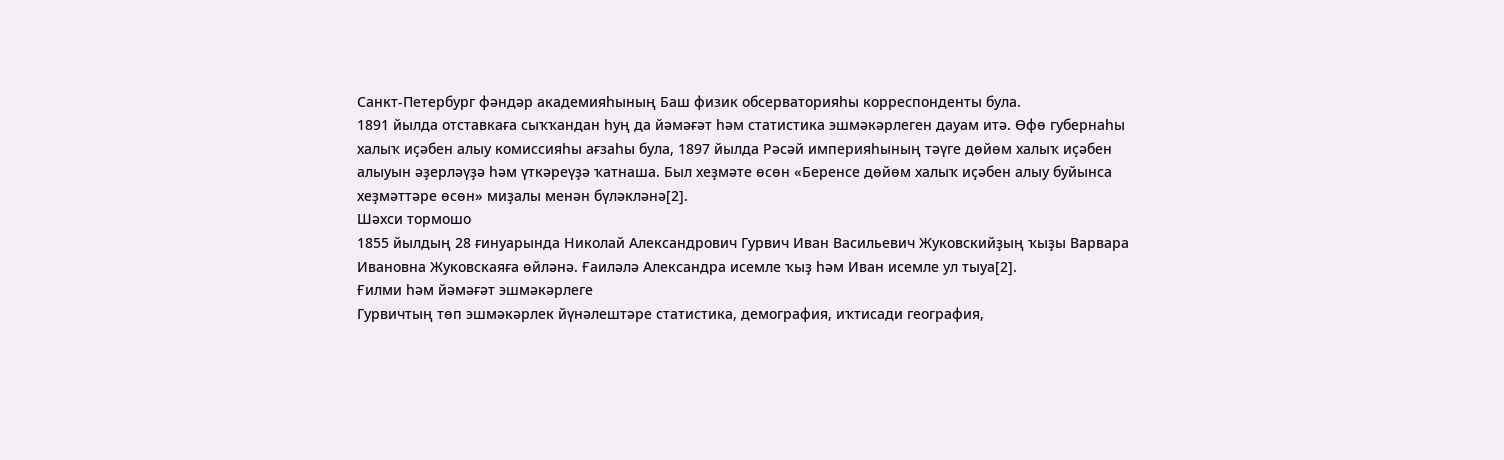Санкт-Петербург фәндәр академияһының Баш физик обсерваторияһы корреспонденты була.
1891 йылда отставкаға сыҡҡандан һуң да йәмәғәт һәм статистика эшмәкәрлеген дауам итә. Өфө губернаһы халыҡ иҫәбен алыу комиссияһы ағзаһы була, 1897 йылда Рәсәй империяһының тәүге дөйөм халыҡ иҫәбен алыуын әҙерләүҙә һәм үткәреүҙә ҡатнаша. Был хеҙмәте өсөн «Беренсе дөйөм халыҡ иҫәбен алыу буйынса хеҙмәттәре өсөн» миҙалы менән бүләкләнә[2].
Шәхси тормошо
1855 йылдың 28 ғинуарында Николай Александрович Гурвич Иван Васильевич Жуковскийҙың ҡыҙы Варвара Ивановна Жуковскаяға өйләнә. Ғаиләлә Александра исемле ҡыҙ һәм Иван исемле ул тыуа[2].
Ғилми һәм йәмәғәт эшмәкәрлеге
Гурвичтың төп эшмәкәрлек йүнәлештәре статистика, демография, иҡтисади география,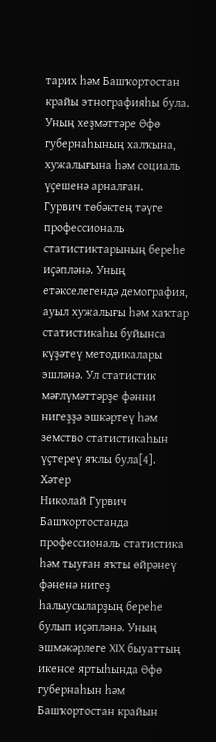тарих һәм Башҡортостан крайы этнографияһы була. Уның хеҙмәттәре Өфө губернаһының халҡына, хужалығына һәм социаль үҫешенә арналған.
Гурвич төбәктең тәүге профессиональ статистиктарының береһе иҫәпләнә. Уның етәкселегендә демография, ауыл хужалығы һәм хаҡтар статистикаһы буйынса күҙәтеү методикалары эшләнә. Ул статистик мәғлүмәттәрҙе фәнни нигеҙҙә эшкәртеү һәм земство статистикаһын үҫтереү яҡлы була[4].
Хәтер
Николай Гурвич Башҡортостанда профессиональ статистика һәм тыуған яҡты өйрәнеү фәненә нигеҙ һалыусыларҙың береһе булып иҫәпләнә. Уның эшмәкәрлеге XIX быуаттың икенсе яртыһында Өфө губернаһын һәм Башҡортостан крайын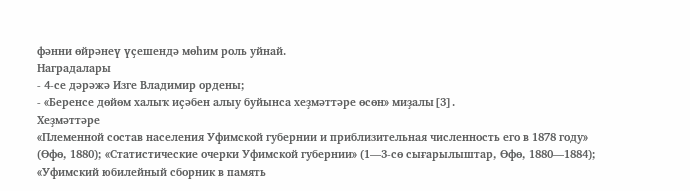фәнни өйрәнеү үҫешендә мөһим роль уйнай.
Наградалары
- 4-се дәрәжә Изге Владимир ордены;
- «Беренсе дөйөм халыҡ иҫәбен алыу буйынса хеҙмәттәре өсөн» миҙалы[3].
Хеҙмәттәре
«Племенной состав населения Уфимской губернии и приблизительная численность его в 1878 году» (Өфө, 1880); «Статистические очерки Уфимской губернии» (1—3-сө сығарылыштар, Өфө, 1880—1884); «Уфимский юбилейный сборник в память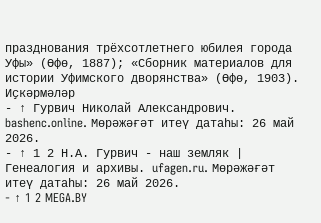празднования трёхсотлетнего юбилея города Уфы» (Өфө, 1887); «Сборник материалов для истории Уфимского дворянства» (Өфө, 1903).
Иҫкәрмәләр
- ↑ Гурвич Николай Александрович. bashenc.online. Мөрәжәғәт итеү датаһы: 26 май 2026.
- ↑ 1 2 Н.А. Гурвич - наш земляк | Генеалогия и архивы. ufagen.ru. Мөрәжәғәт итеү датаһы: 26 май 2026.
- ↑ 1 2 MEGA.BY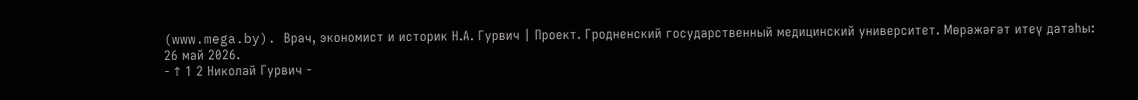(www.mega.by). Врач, экономист и историк Н.А. Гурвич | Проект. Гродненский государственный медицинский университет. Мөрәжәғәт итеү датаһы: 26 май 2026.
- ↑ 1 2 Николай Гурвич -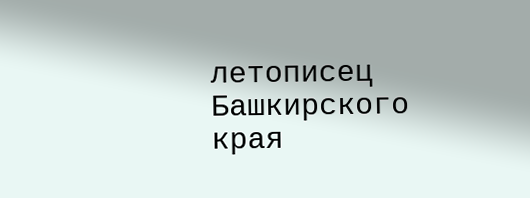летописец Башкирского края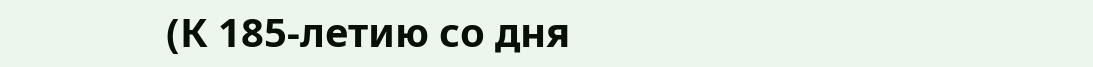(К 185-летию со дня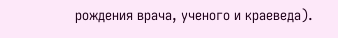рождения врача, ученого и краеведа).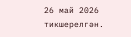26 май 2026 тикшерелгән.